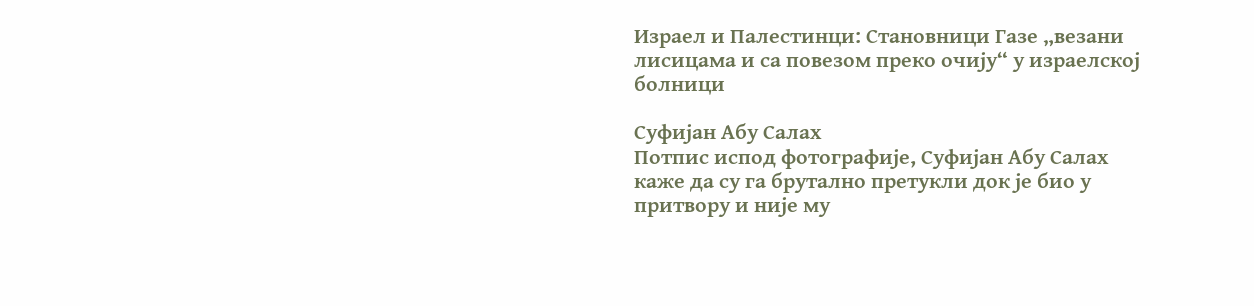Израел и Палестинци: Становници Газе „везани лисицама и са повезом преко очију“ у израелској болници

Суфијан Абу Салах
Потпис испод фотографије, Суфијан Абу Салах каже да су га брутално претукли док је био у притвору и није му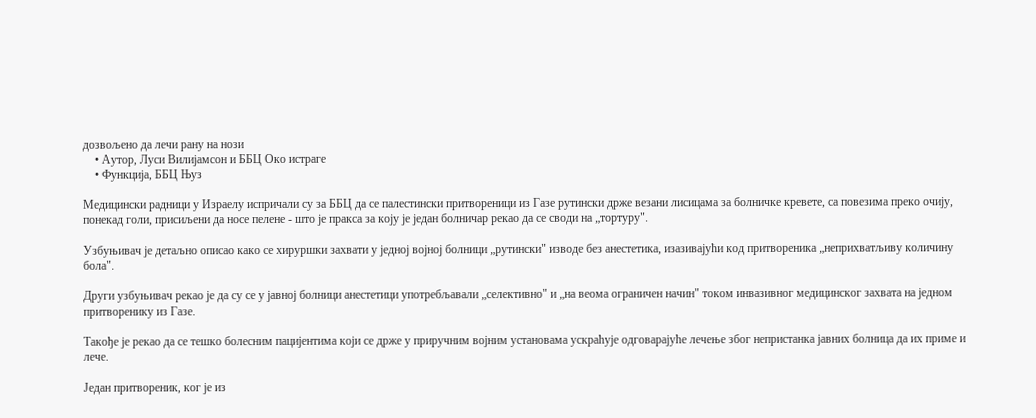дозвољено да лечи рану на нози
    • Аутор, Луси Вилијамсон и ББЦ Око истраге
    • Функција, ББЦ Њуз

Медицински радници у Израелу испричали су за ББЦ да се палестински притвореници из Газе рутински држе везани лисицама за болничке кревете, са повезима преко очију, понекад голи, присиљени да носе пелене - што је пракса за коју је један болничар рекао да се своди на „тортуру".

Узбуњивач је детаљно описао како се хируршки захвати у једној војној болници „рутински" изводе без анестетика, изазивајући код притвореника „неприхватљиву количину бола".

Други узбуњивач рекао је да су се у јавној болници анестетици употребљавали „селективно" и „на веома ограничен начин" током инвазивног медицинског захвата на једном притворенику из Газе.

Такође је рекао да се тешко болесним пацијентима који се држе у приручним војним установама ускраћује одговарајуће лечење због непристанка јавних болница да их приме и лече.

Један притвореник, ког је из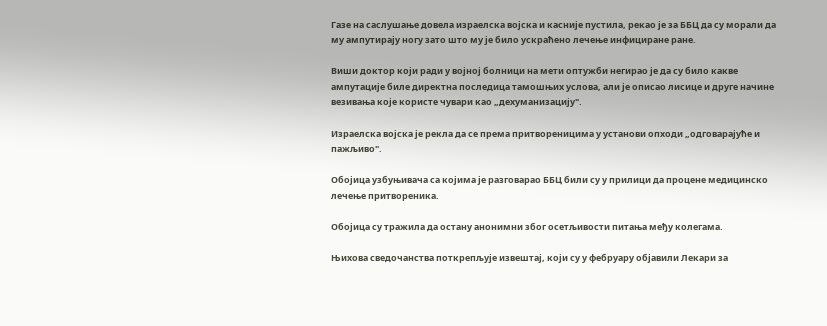Газе на саслушање довела израелска војска и касније пустила, рекао је за ББЦ да су морали да му ампутирају ногу зато што му је било ускраћено лечење инфициране ране.

Виши доктор који ради у војној болници на мети оптужби негирао је да су било какве ампутације биле директна последица тамошњих услова, али је описао лисице и друге начине везивања које користе чувари као „дехуманизацију".

Израелска војска је рекла да се према притвореницима у установи опходи „одговарајуће и пажљиво".

Обојица узбуњивача са којима је разговарао ББЦ били су у прилици да процене медицинско лечење притвореника.

Обојица су тражила да остану анонимни због осетљивости питања међу колегама.

Њихова сведочанства поткрепљује извештај, који су у фебруару објавили Лекари за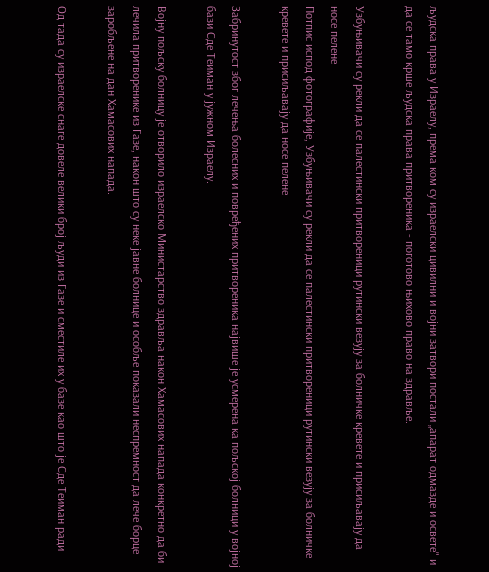људска права у Израелу, према ком су израелски цивилни и војни затвори постали „апарат одмазде и освете" и да се тамо крше људска права притвореника - поготово њихово право на здравље.

Узбуњивачи су рекли да се палестински притвореници рутински везују за болничке кревете и присиљавају да носе пелене
Потпис испод фотографије, Узбуњивачи су рекли да се палестински притвореници рутински везују за болничке кревете и присиљавају да носе пелене

Забринутост због лечења болесних и повређених притвореника највише је усмерена ка пољској болници у војној бази Сде Теиман у јужном Израелу.

Војну пољску болницу је отворило израелско Министарство здравља након Хамасових напада конкретно да би лечила притворенике из Газе, након што су неке јавне болнице и особље показали неспремност да лече борце заробљене на дан Хамасових напада.

Од тада су израелске снаге довеле велики број људи из Газе и сместиле их у базе као што је Сде Теиман ради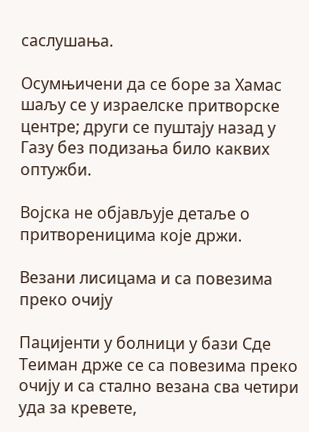саслушања.

Осумњичени да се боре за Хамас шаљу се у израелске притворске центре; други се пуштају назад у Газу без подизања било каквих оптужби.

Војска не објављује детаље о притвореницима које држи.

Везани лисицама и са повезима преко очију

Пацијенти у болници у бази Сде Теиман држе се са повезима преко очију и са стално везана сва четири уда за кревете,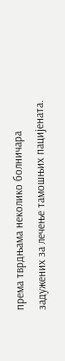према тврдњама неколико болничара задужених за лечење тамошњих пацијената.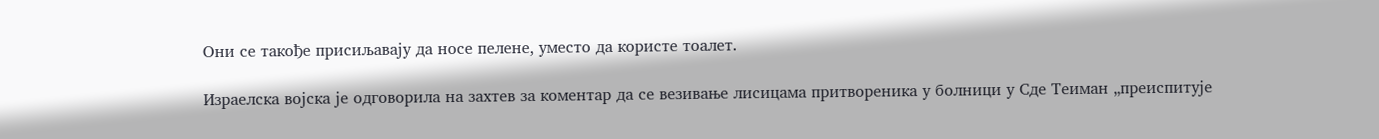Они се такође присиљавају да носе пелене, уместо да користе тоалет.

Израелска војска је одговорила на захтев за коментар да се везивање лисицама притвореника у болници у Сде Теиман „преиспитује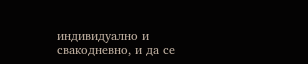индивидуално и свакодневно, и да се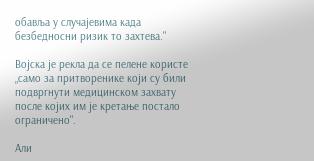обавља у случајевима када безбедносни ризик то захтева."

Војска је рекла да се пелене користе „само за притворенике који су били подвргнути медицинском захвату после којих им је кретање постало ограничено".

Али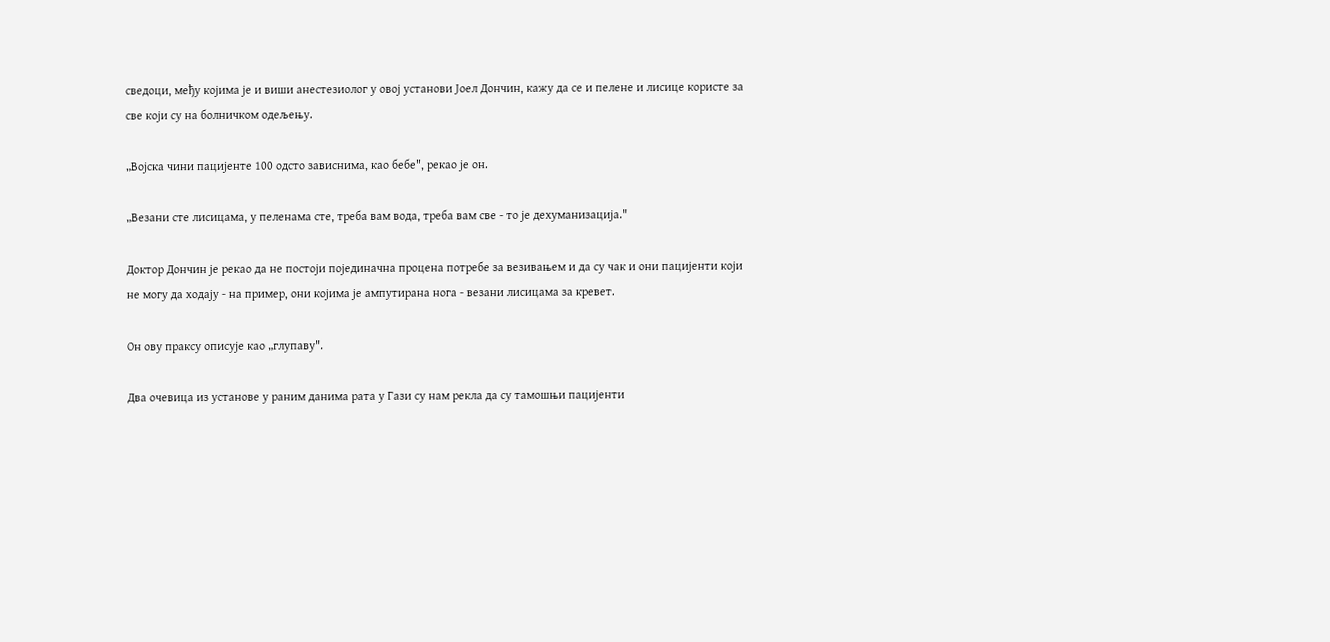сведоци, међу којима је и виши анестезиолог у овој установи Јоел Дончин, кажу да се и пелене и лисице користе за све који су на болничком одељењу.

„Војска чини пацијенте 100 одсто зависнима, као бебе", рекао је он.

„Везани сте лисицама, у пеленама сте, треба вам вода, треба вам све - то је дехуманизација."

Доктор Дончин је рекао да не постоји појединачна процена потребе за везивањем и да су чак и они пацијенти који не могу да ходају - на пример, они којима је ампутирана нога - везани лисицама за кревет.

Он ову праксу описује као „глупаву".

Два очевица из установе у раним данима рата у Гази су нам рекла да су тамошњи пацијенти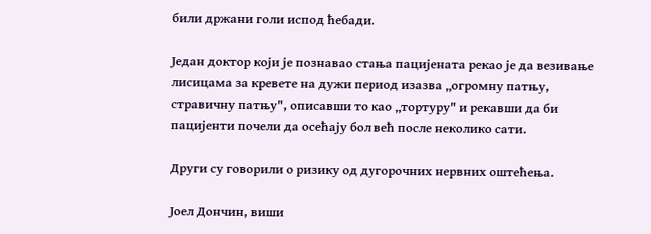били држани голи испод ћебади.

Један доктор који је познавао стања пацијената рекао је да везивање лисицама за кревете на дужи период изазва „огромну патњу, стравичну патњу", описавши то као „тортуру" и рекавши да би пацијенти почели да осећају бол већ после неколико сати.

Други су говорили о ризику од дугорочних нервних оштећења.

Јоел Дончин, виши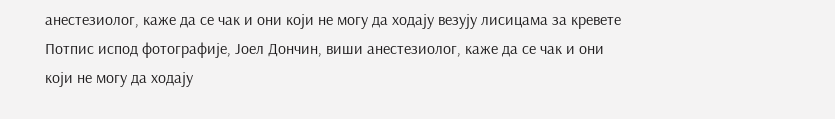анестезиолог, каже да се чак и они који не могу да ходају везују лисицама за кревете
Потпис испод фотографије, Јоел Дончин, виши анестезиолог, каже да се чак и они који не могу да ходају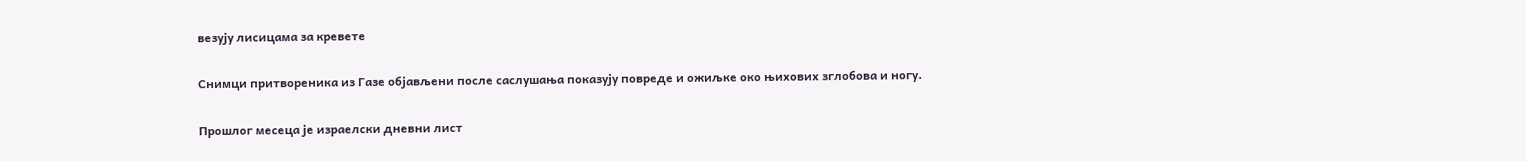везују лисицама за кревете

Снимци притвореника из Газе објављени после саслушања показују повреде и ожиљке око њихових зглобова и ногу.

Прошлог месеца је израелски дневни лист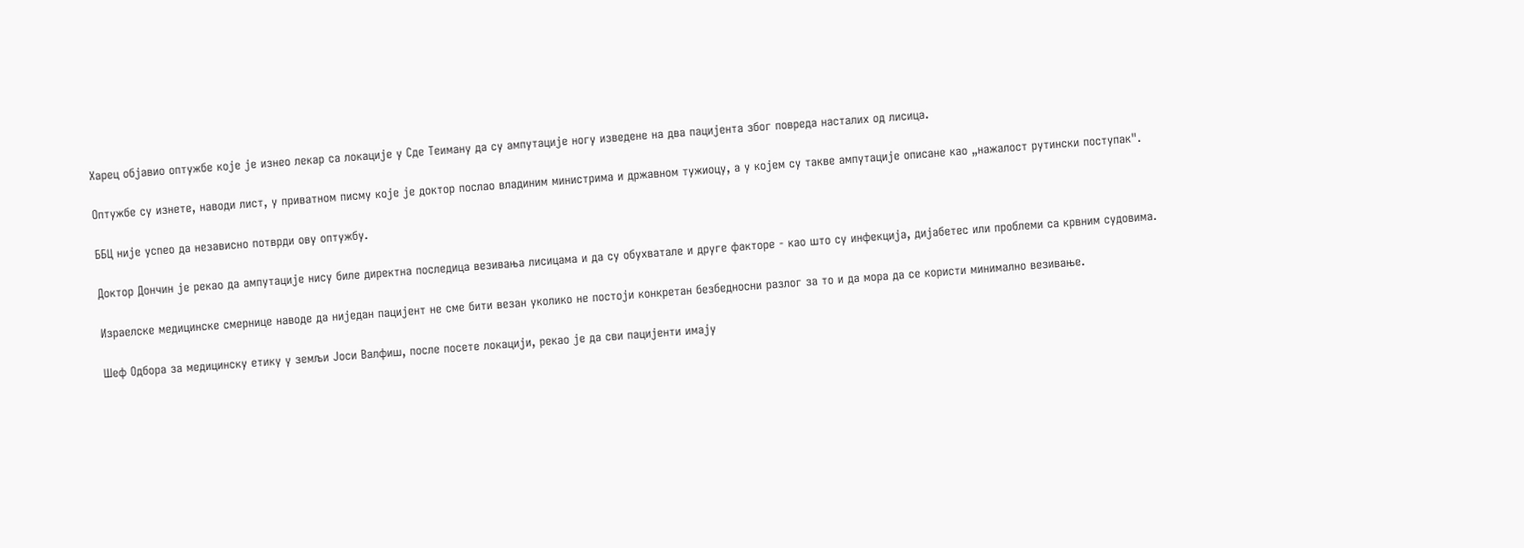Харец објавио оптужбе које је изнео лекар са локације у Сде Теиману да су ампутације ногу изведене на два пацијента због повреда насталих од лисица.

Оптужбе су изнете, наводи лист, у приватном писму које је доктор послао владиним министрима и државном тужиоцу, а у којем су такве ампутације описане као „нажалост рутински поступак".

ББЦ није успео да независно потврди ову оптужбу.

Доктор Дончин је рекао да ампутације нису биле директна последица везивања лисицама и да су обухватале и друге факторе - као што су инфекција, дијабетес или проблеми са крвним судовима.

Израелске медицинске смернице наводе да ниједан пацијент не сме бити везан уколико не постоји конкретан безбедносни разлог за то и да мора да се користи минимално везивање.

Шеф Одбора за медицинску етику у земљи Јоси Валфиш, после посете локацији, рекао је да сви пацијенти имају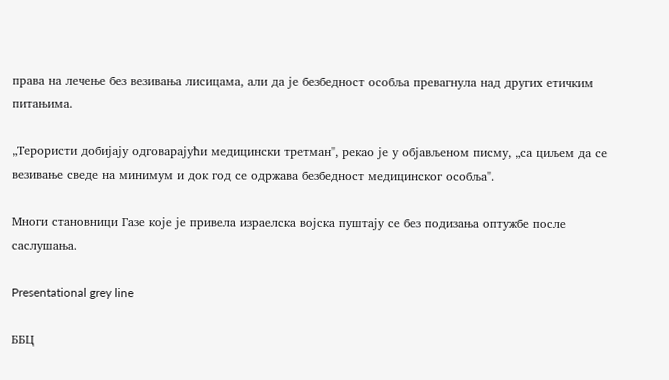права на лечење без везивања лисицама, али да је безбедност особља превагнула над других етичким питањима.

„Терористи добијају одговарајући медицински третман", рекао је у објављеном писму, „са циљем да се везивање сведе на минимум и док год се одржава безбедност медицинског особља".

Многи становници Газе које је привела израелска војска пуштају се без подизања оптужбе после саслушања.

Presentational grey line

ББЦ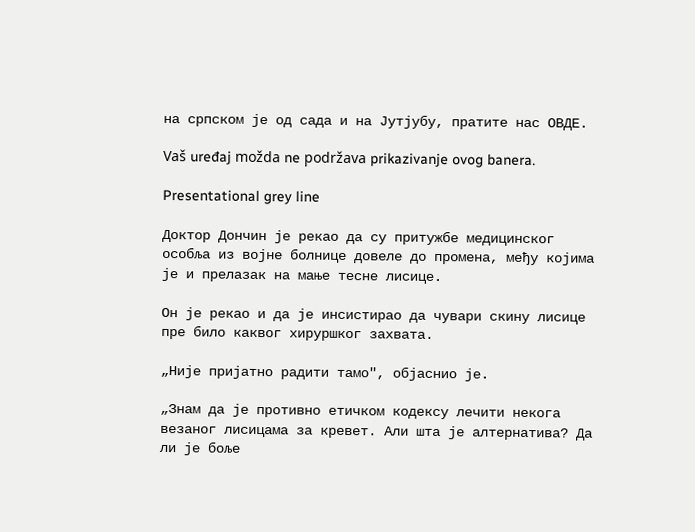на српском је од сада и на Јутјубу, пратите нас ОВДЕ.

Vaš uređaj možda ne podržava prikazivanje ovog banera.

Presentational grey line

Доктор Дончин је рекао да су притужбе медицинског особља из војне болнице довеле до промена, међу којима је и прелазак на мање тесне лисице.

Он је рекао и да је инсистирао да чувари скину лисице пре било каквог хируршког захвата.

„Није пријатно радити тамо", објаснио је.

„Знам да је противно етичком кодексу лечити некога везаног лисицама за кревет. Али шта је алтернатива? Да ли је боље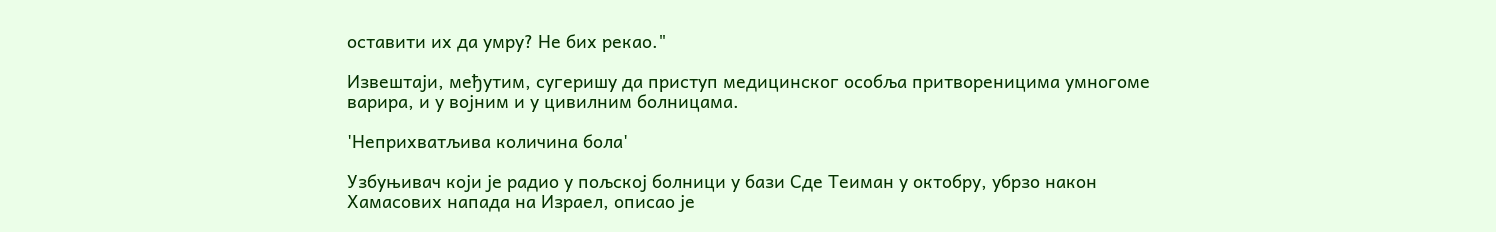оставити их да умру? Не бих рекао."

Извештаји, међутим, сугеришу да приступ медицинског особља притвореницима умногоме варира, и у војним и у цивилним болницама.

'Неприхватљива количина бола'

Узбуњивач који је радио у пољској болници у бази Сде Теиман у октобру, убрзо након Хамасових напада на Израел, описао је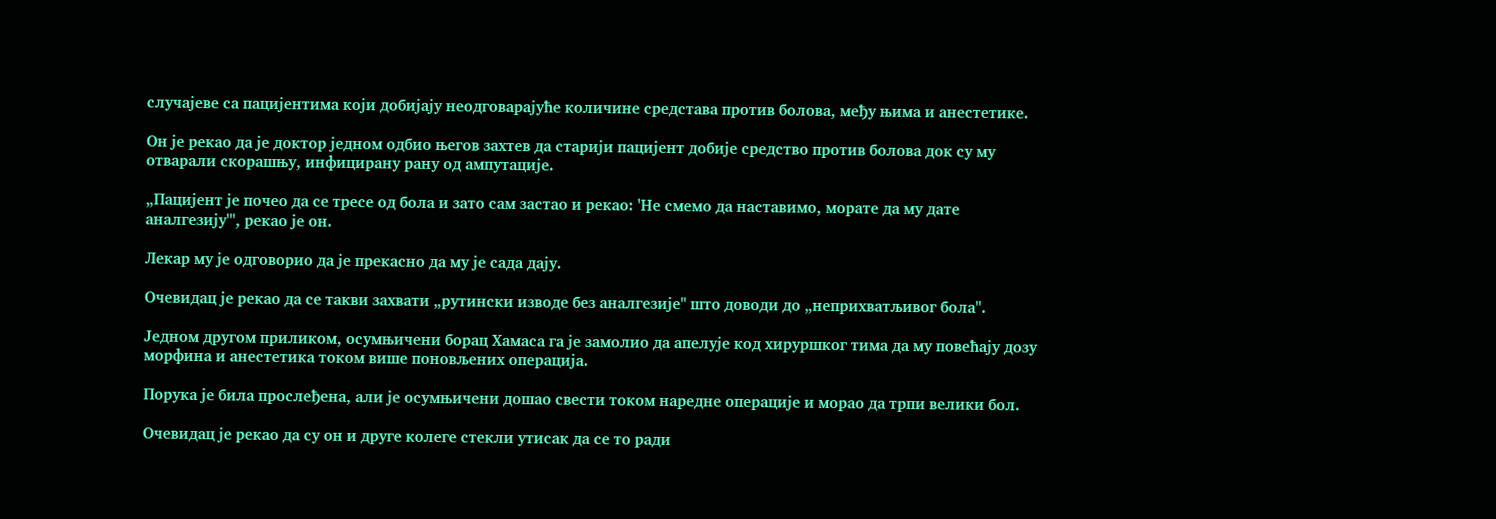случајеве са пацијентима који добијају неодговарајуће количине средстава против болова, међу њима и анестетике.

Он је рекао да је доктор једном одбио његов захтев да старији пацијент добије средство против болова док су му отварали скорашњу, инфицирану рану од ампутације.

„Пацијент је почео да се тресе од бола и зато сам застао и рекао: 'Не смемо да наставимо, морате да му дате аналгезију'", рекао је он.

Лекар му је одговорио да је прекасно да му је сада дају.

Очевидац је рекао да се такви захвати „рутински изводе без аналгезије" што доводи до „неприхватљивог бола".

Једном другом приликом, осумњичени борац Хамаса га је замолио да апелује код хируршког тима да му повећају дозу морфина и анестетика током више поновљених операција.

Порука је била прослеђена, али је осумњичени дошао свести током наредне операције и морао да трпи велики бол.

Очевидац је рекао да су он и друге колеге стекли утисак да се то ради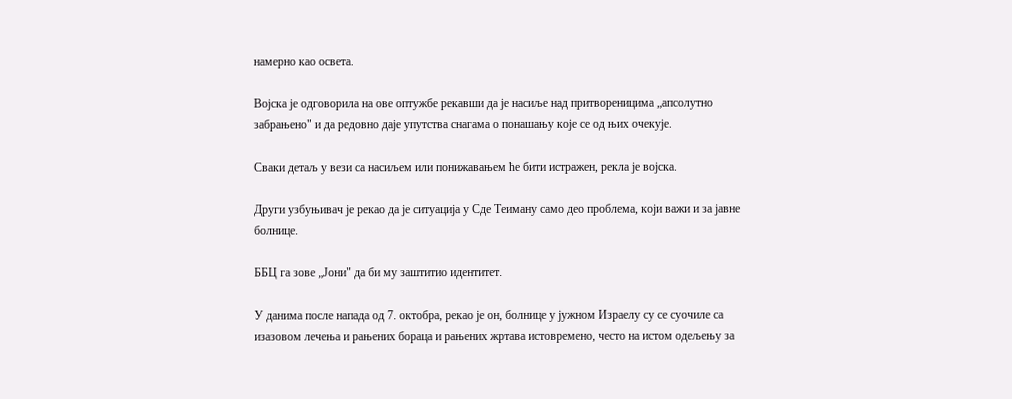намерно као освета.

Војска је одговорила на ове оптужбе рекавши да је насиље над притвореницима „апсолутно забрањено" и да редовно даје упутства снагама о понашању које се од њих очекује.

Сваки детаљ у вези са насиљем или понижавањем ће бити истражен, рекла је војска.

Други узбуњивач је рекао да је ситуација у Сде Теиману само део проблема, који важи и за јавне болнице.

ББЦ га зове „Јони" да би му заштитио идентитет.

У данима после напада од 7. октобра, рекао је он, болнице у јужном Израелу су се суочиле са изазовом лечења и рањених бораца и рањених жртава истовремено, често на истом одељењу за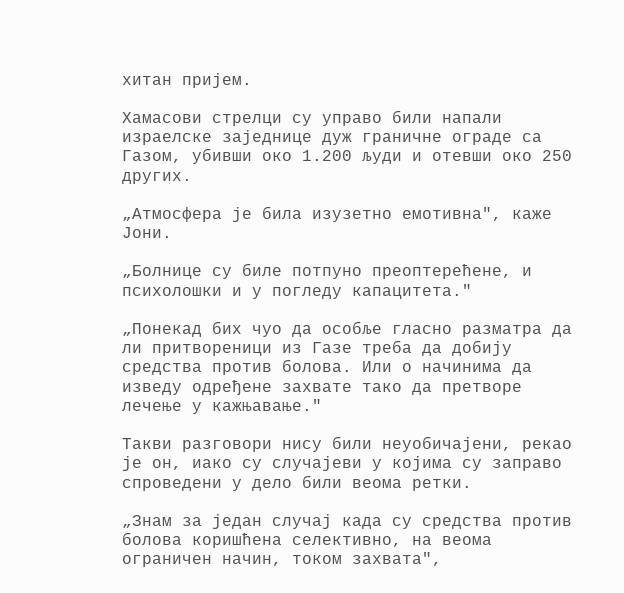хитан пријем.

Хамасови стрелци су управо били напали израелске заједнице дуж граничне ограде са Газом, убивши око 1.200 људи и отевши око 250 других.

„Атмосфера је била изузетно емотивна", каже Јони.

„Болнице су биле потпуно преоптерећене, и психолошки и у погледу капацитета."

„Понекад бих чуо да особље гласно разматра да ли притвореници из Газе треба да добију средства против болова. Или о начинима да изведу одређене захвате тако да претворе лечење у кажњавање."

Такви разговори нису били неуобичајени, рекао је он, иако су случајеви у којима су заправо спроведени у дело били веома ретки.

„Знам за један случај када су средства против болова коришћена селективно, на веома ограничен начин, током захвата",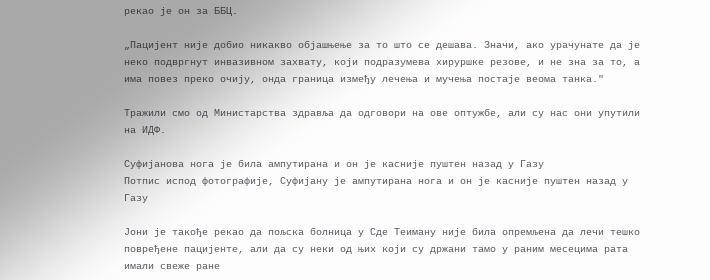рекао је он за ББЦ.

„Пацијент није добио никакво објашњење за то што се дешава. Значи, ако урачунате да је неко подвргнут инвазивном захвату, који подразумева хируршке резове, и не зна за то, а има повез преко очију, онда граница између лечења и мучења постаје веома танка."

Тражили смо од Министарства здравља да одговори на ове оптужбе, али су нас они упутили на ИДФ.

Суфијанова нога је била ампутирана и он је касније пуштен назад у Газу
Потпис испод фотографије, Суфијану је ампутирана нога и он је касније пуштен назад у Газу

Јони је такође рекао да пољска болница у Сде Теиману није била опремљена да лечи тешко повређене пацијенте, али да су неки од њих који су држани тамо у раним месецима рата имали свеже ране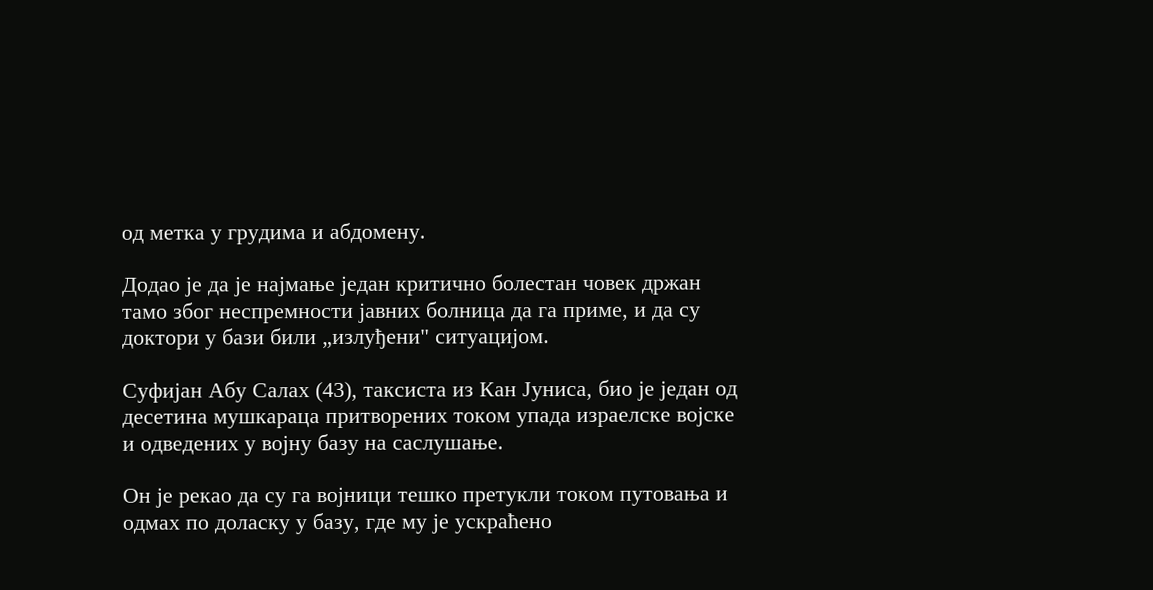од метка у грудима и абдомену.

Додао је да је најмање један критично болестан човек држан тамо због неспремности јавних болница да га приме, и да су доктори у бази били „излуђени" ситуацијом.

Суфијан Абу Салах (43), таксиста из Кан Јуниса, био је један од десетина мушкараца притворених током упада израелске војске и одведених у војну базу на саслушање.

Он је рекао да су га војници тешко претукли током путовања и одмах по доласку у базу, где му је ускраћено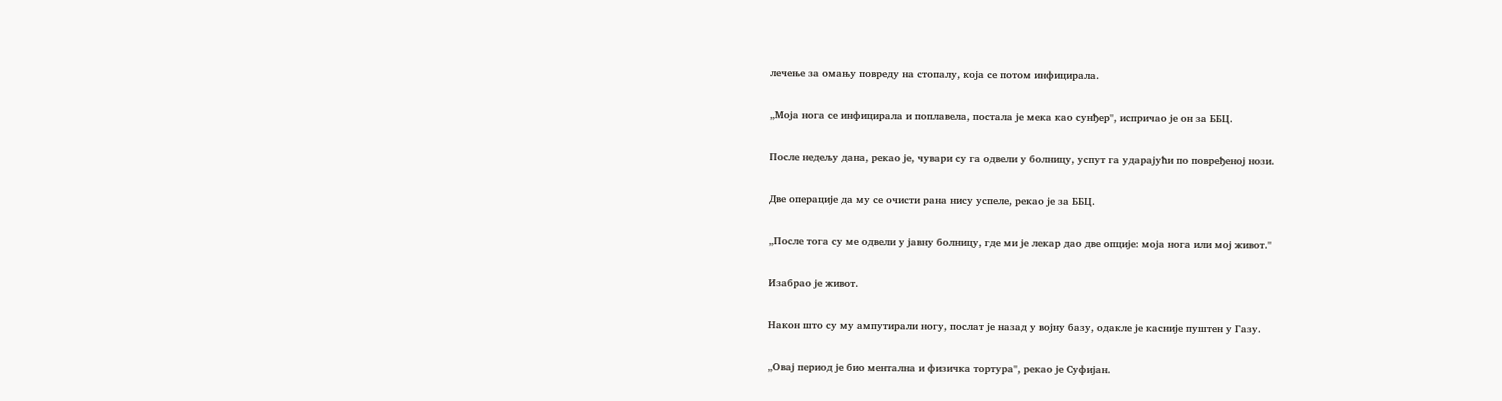лечење за омању повреду на стопалу, која се потом инфицирала.

„Моја нога се инфицирала и поплавела, постала је мека као сунђер", испричао је он за ББЦ.

После недељу дана, рекао је, чувари су га одвели у болницу, успут га ударајући по повређеној нози.

Две операције да му се очисти рана нису успеле, рекао је за ББЦ.

„После тога су ме одвели у јавну болницу, где ми је лекар дао две опције: моја нога или мој живот."

Изабрао је живот.

Након што су му ампутирали ногу, послат је назад у војну базу, одакле је касније пуштен у Газу.

„Овај период је био ментална и физичка тортура", рекао је Суфијан.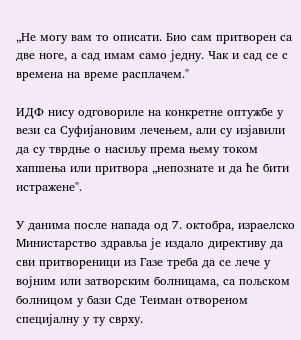„Не могу вам то описати. Био сам притворен са две ноге, а сад имам само једну. Чак и сад се с времена на време расплачем."

ИДФ нису одговориле на конкретне оптужбе у вези са Суфијановим лечењем, али су изјавили да су тврдње о насиљу према њему током хапшења или притвора „непознате и да ће бити истражене".

У данима после напада од 7. октобра, израелско Министарство здравља је издало директиву да сви притвореници из Газе треба да се лече у војним или затворским болницама, са пољском болницом у бази Сде Теиман отвореном специјалну у ту сврху.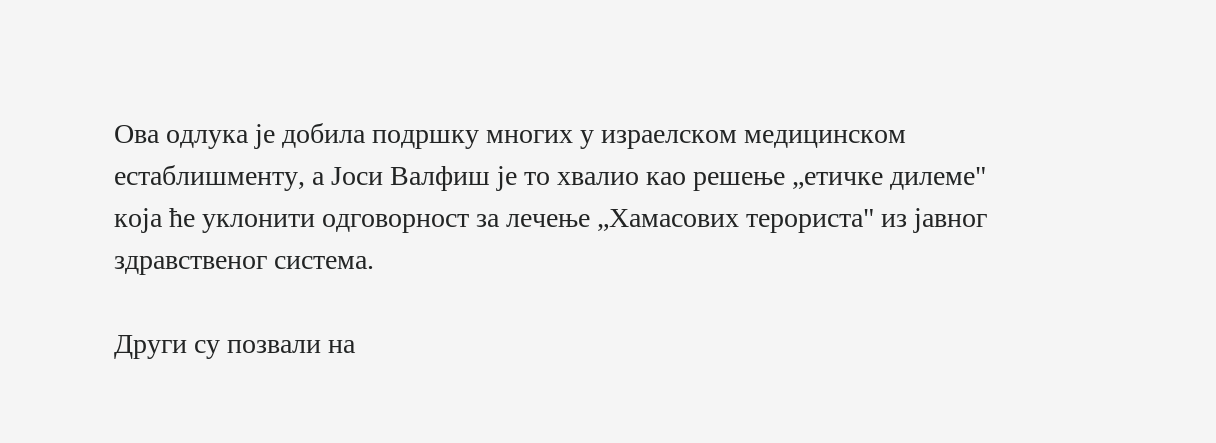Ова одлука је добила подршку многих у израелском медицинском естаблишменту, а Јоси Валфиш је то хвалио као решење „етичке дилеме" која ће уклонити одговорност за лечење „Хамасових терориста" из јавног здравственог система.

Други су позвали на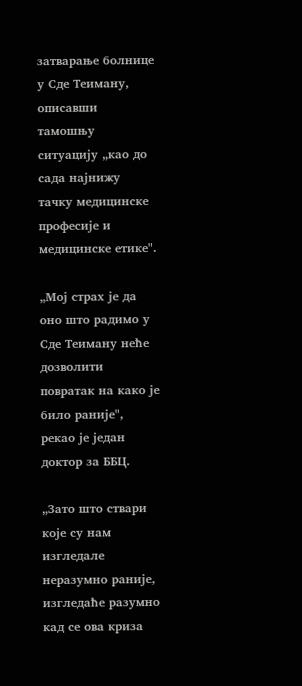затварање болнице у Сде Теиману, описавши тамошњу ситуацију „као до сада најнижу тачку медицинске професије и медицинске етике".

„Мој страх је да оно што радимо у Сде Теиману неће дозволити повратак на како је било раније", рекао је један доктор за ББЦ.

„Зато што ствари које су нам изгледале неразумно раније, изгледаће разумно кад се ова криза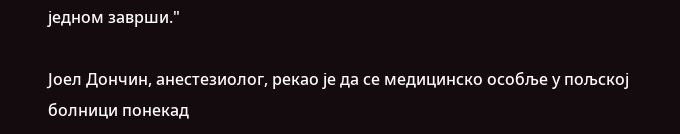једном заврши."

Јоел Дончин, анестезиолог, рекао је да се медицинско особље у пољској болници понекад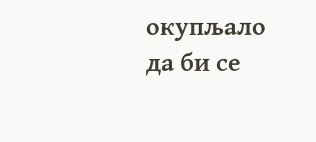окупљало да би се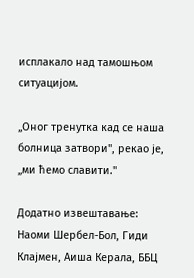исплакало над тамошњом ситуацијом.

„Оног тренутка кад се наша болница затвори", рекао је, „ми ћемо славити."

Додатно извештавање: Наоми Шербел-Бол, Гиди Клајмен, Аиша Керала, ББЦ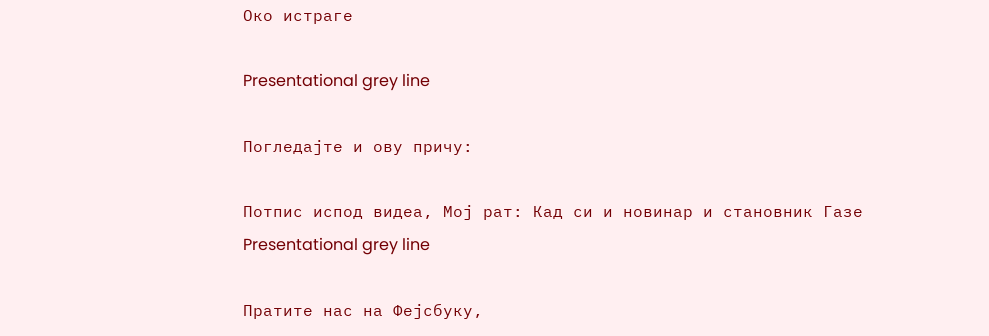Око истраге

Presentational grey line

Погледајте и ову причу:

Потпис испод видеа, Мој рат: Кад си и новинар и становник Газе
Presentational grey line

Пратите нас на Фејсбуку,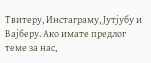Твитеру, Инстаграму, Јутјубу и Вајберу. Ако имате предлог теме за нас,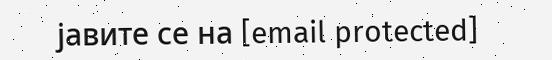јавите се на [email protected]